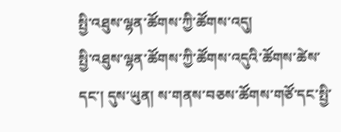སྤྱི་འཐུས་ལྷན་ཚོགས་ཀྱི་ཚོགས་འདུ།
སྤྱི་འཐུས་ལྷན་ཚོགས་ཀྱི་ཚོགས་འདུའི་ཚོགས་ཚེས་དང་། དུས་ཡུན། ས་གནས་བཅས་ཚོགས་གཙོ་དང་སྤྱི་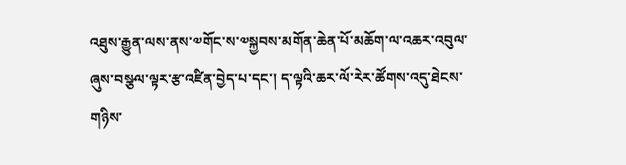འཐུས་རྒྱུན་ལས་ནས་༧གོང་ས་༧སྐྱབས་མགོན་ཆེན་པོ་མཆོག་ལ་འཆར་འབུལ་ཞུས་བསྩལ་ལྟར་རྩ་འཛིན་བྱེད་པ་དང་། ད་ལྟའི་ཆར་ལོ་རེར་ཚོགས་འདུ་ཐེངས་གཉིས་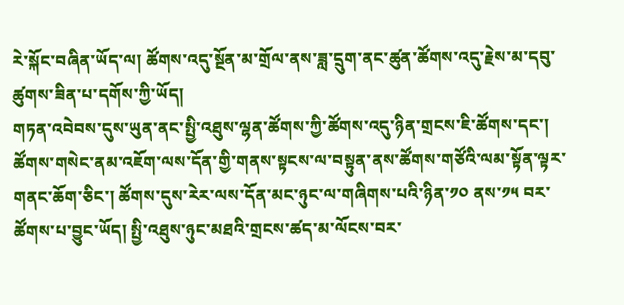རེ་སྐོང་བཞིན་ཡོད་ལ། ཚོགས་འདུ་སྔོན་མ་གྲོལ་ནས་ཟླ་དྲུག་ནང་ཚུན་ཚོགས་འདུ་རྗེས་མ་དབུ་ཚུགས་ཟིན་པ་དགོས་ཀྱི་ཡོད།
གཏན་འབེབས་དུས་ཡུན་ནང་སྤྱི་འཐུས་ལྷན་ཚོགས་ཀྱི་ཚོགས་འདུ་ཉིན་གྲངས་ཇི་ཚོགས་དང་། ཚོགས་གསེང་ནམ་འཇོག་ལས་དོན་གྱི་གནས་སྟངས་ལ་བསྟུན་ནས་ཚོགས་གཙོའི་ལམ་སྟོན་ལྟར་གནང་ཆོག་ཅིང་། ཚོགས་དུས་རེར་ལས་དོན་མང་ཉུང་ལ་གཞིགས་པའི་ཉིན་༡༠ ནས་༡༥ བར་ཚོགས་པ་བྱུང་ཡོད། སྤྱི་འཐུས་ཉུང་མཐའི་གྲངས་ཚད་མ་ལོངས་བར་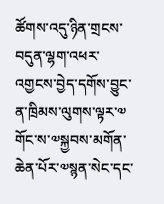ཚོགས་འདུ་ཉིན་གྲངས་བདུན་ལྷག་འཕར་ འགྱངས་བྱེད་དགོས་བྱུང་ན་ཁྲིམས་ལུགས་ལྟར་༧ གོང་ས་༧སྐྱབས་མགོན་ཆེན་པོར་༧སྙན་སེང་དང་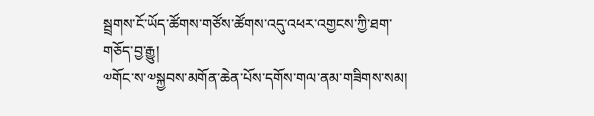སྦྲགས་ངོ་ཡོད་ཚོགས་གཙོས་ཚོགས་འདུ་འཕར་འགྱངས་ཀྱི་ཐག་གཅོད་བྱ་རྒྱུ།
༧གོང་ས་༧སྐྱབས་མགོན་ཆེན་པོས་དགོས་གལ་ནམ་གཟིགས་སམ།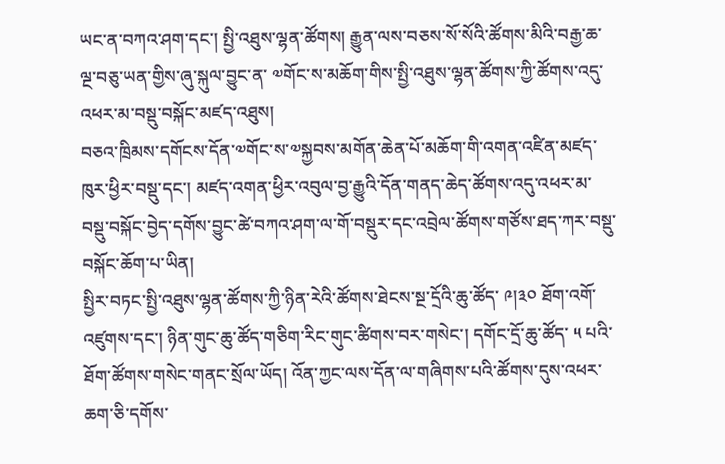ཡང་ན་བཀའ་ཤག་དང་། སྤྱི་འཐུས་ལྷན་ཚོགས། རྒྱུན་ལས་བཅས་སོ་སོའི་ཚོགས་མིའི་བརྒྱ་ཆ་ལྔ་བཅུ་ཡན་གྱིས་ཞུ་སྐུལ་བྱུང་ན་ ༧གོང་ས་མཆོག་གིས་སྤྱི་འཐུས་ལྷན་ཚོགས་ཀྱི་ཚོགས་འདུ་འཕར་མ་བསྡུ་བསྐོང་མཛད་འཐུས།
བཅའ་ཁྲིམས་དགོངས་དོན་༧གོང་ས་༧སྐྱབས་མགོན་ཆེན་པོ་མཆོག་གི་འགན་འཛིན་མཛད་ཁུར་ཕྱིར་བསྡུ་དང་། མཛད་འགན་ཕྱིར་འབུལ་བྱ་རྒྱུའི་དོན་གནད་ཆེད་ཚོགས་འདུ་འཕར་མ་བསྡུ་བསྐོང་བྱེད་དགོས་བྱུང་ཚེ་བཀའ་ཤག་ལ་གོ་བསྡུར་དང་འབྲེལ་ཚོགས་གཙོས་ཐད་ཀར་བསྡུ་བསྐོང་ཆོག་པ་ཡིན།
སྤྱིར་བཏང་སྤྱི་འཐུས་ལྷན་ཚོགས་ཀྱི་ཉིན་རེའི་ཚོགས་ཐེངས་སྔ་དྲོའི་ཆུ་ཚོད་ ༩།༣༠ ཐོག་འགོ་འཛུགས་དང་། ཉིན་གུང་ཆུ་ཚོད་གཅིག་རིང་གུང་ཚིགས་བར་གསེང་། དགོང་དྲོ་ཆུ་ཚོད་ ༥ པའི་ཐོག་ཚོགས་གསེང་གནང་སྲོལ་ཡོད། འོན་ཀྱང་ལས་དོན་ལ་གཞིགས་པའི་ཚོགས་དུས་འཕར་ཆག་ཅི་དགོས་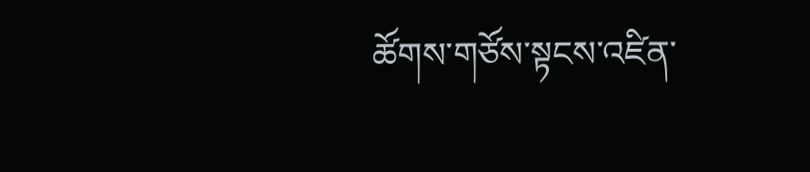ཚོགས་གཙོས་སྟངས་འཛིན་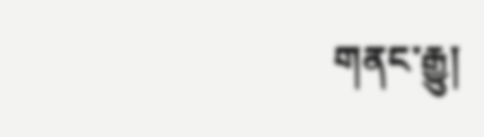གནང་རྒྱུ།